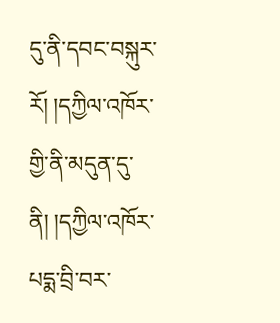དུ་ནི་དབང་བསྐུར་རོ། །དཀྱིལ་འཁོར་གྱི་ནི་མདུན་དུ་ནི། །དཀྱིལ་འཁོར་པདྨ་བྲི་བར་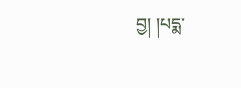བྱ། །པདྨ་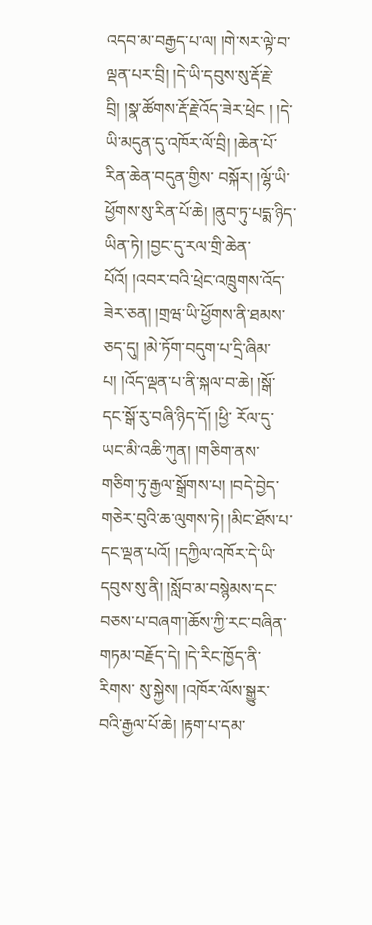འདབ་མ་བརྒྱད་པ་ལ། །གེ་སར་ལྟེ་བ་ལྡན་པར་བྲི། །དེ་ཡི་དབུས་སུ་རྡོ་རྗེ་བྲི། །སྣ་ཚོགས་རྡོ་རྗེ་འོད་ཟེར་ཕྲེང ། །དེ་ཡི་མདུན་དུ་འཁོར་ལོ་བྲི། །ཆེན་པོ་རིན་ཆེན་བདུན་གྱིས་ བསྐོར། །ལྷོ་ཡི་ཕྱོགས་སུ་རིན་པོ་ཆེ། །ནུབ་ཏུ་པདྨ་ཉིད་ཡིན་ཏེ། །བྱང་དུ་རལ་གྲི་ཆེན་པོའོ། །འབར་བའི་ཕྲེང་འཁྲུགས་འོད་ཟེར་ཅན། །གྲཝ་ཡི་ཕྱོགས་ནི་ཐམས་ཅད་དུ། །མེ་ཏོག་བདུག་པ་དྲི་ཞིམ་པ། །འོད་ལྡན་པ་ནི་སྐལ་བ་ཆེ། །སྒོ་དང་སྒོ་རུ་བཞི་ཉིད་དོ། །ཕྱི་ རོལ་དུ་ཡང་མི་འཆི་ཀུན། །གཅིག་ནས་གཅིག་ཏུ་རྒྱལ་སྒྲོགས་པ། །བདེ་བྱེད་གཅེར་བུའི་ཆ་ལུགས་ཏེ། །མིང་ཐོས་པ་དང་ལྡན་པའོ། །དཀྱིལ་འཁོར་དེ་ཡི་དབུས་སུ་ནི། །སློབ་མ་བསྙེམས་དང་བཅས་པ་བཞག་།ཆོས་ཀྱི་རང་བཞིན་གཏམ་བརྗོད་དེ། །དེ་རིང་ཁྱོད་ནི་རིགས་ སུ་སྐྱེས། །འཁོར་ལོས་སྒྱུར་བའི་རྒྱལ་པོ་ཆེ། །རྟག་པ་དམ་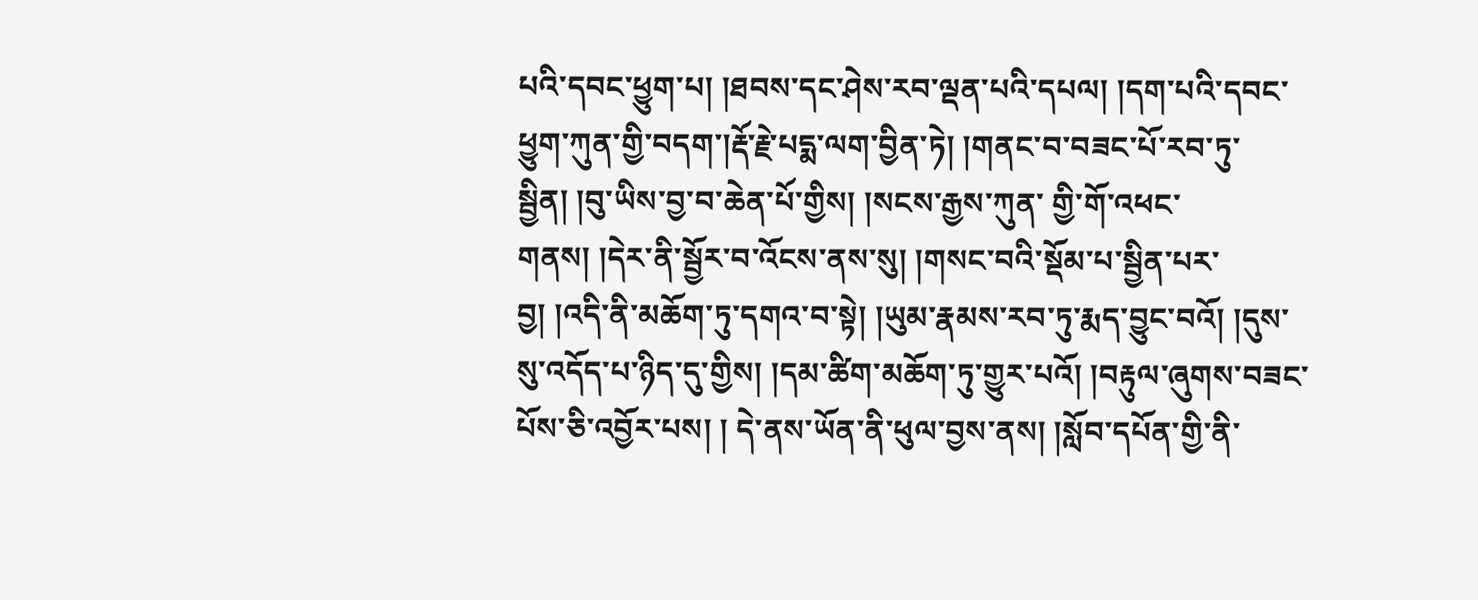པའི་དབང་ཕྱུག་པ། །ཐབས་དང་ཤེས་རབ་ལྡན་པའི་དཔལ། །དག་པའི་དབང་ཕྱུག་ཀུན་གྱི་བདག་།རྡོ་རྗེ་པདྨ་ལག་བྱིན་ཏེ། །གནང་བ་བཟང་པོ་རབ་ཏུ་སྦྱིན། །བུ་ཡིས་བྱ་བ་ཆེན་པོ་གྱིས། །སངས་རྒྱས་ཀུན་ གྱི་གོ་འཕང་གནས། །དེར་ནི་སྦྱོར་བ་འོངས་ནས་སུ། །གསང་བའི་སྡོམ་པ་སྦྱིན་པར་བྱ། །འདི་ནི་མཆོག་ཏུ་དགའ་བ་སྟེ། །ཡུམ་རྣམས་རབ་ཏུ་རྨད་བྱུང་བའོ། །དུས་སུ་འདོད་པ་ཉིད་དུ་གྱིས། །དམ་ཚིག་མཆོག་ཏུ་གྱུར་པའོ། །བརྟུལ་ཞུགས་བཟང་པོས་ཅི་འབྱོར་པས། ། དེ་ནས་ཡོན་ནི་ཕུལ་བྱས་ནས། །སློབ་དཔོན་གྱི་ནི་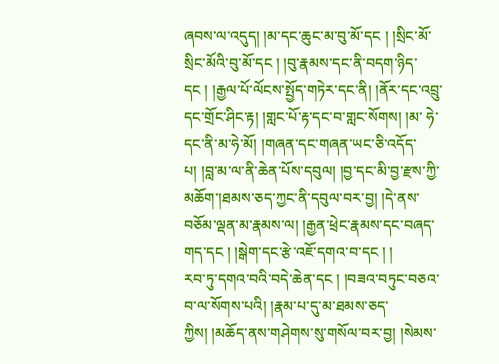ཞབས་ལ་འདུད། །མ་དང་ཆུང་མ་བུ་མོ་དང ། །སྲིང་མོ་སྲིང་མོའི་བུ་མོ་དང ། །བུ་རྣམས་དང་ནི་བདག་ཉིད་དང ། །རྒྱལ་པོ་ལོངས་སྤྱོད་གཏེར་དང་ནི། །ནོར་དང་འབྲུ་དང་གྲོང་ཤིང་རྟ། །གླང་པོ་རྟ་དང་བ་གླང་སོགས། །མ་ ཧེ་དང་ནི་མ་ཧེ་མོ། །གཞན་དང་གཞན་ཡང་ཅི་འདོད་པ། །བླ་མ་ལ་ནི་ཆེན་པོས་དབུལ། །བྱ་དང་མི་བྱ་རྫས་ཀྱི་མཆོག་།ཐམས་ཅད་ཀྱང་ནི་དབུལ་བར་བྱ། །དེ་ནས་བཅོམ་ལྡན་མ་རྣམས་ལ། །རྒྱན་ཕྲེང་རྣམས་དང་བཞད་གད་དང ། །སྒེག་དང་རྩེ་འཇོ་དགའ་བ་དང ། །
རབ་ཏུ་དགའ་བའི་བདེ་ཆེན་དང ། །བཟའ་བཏུང་བཅའ་བ་ལ་སོགས་པའི། །རྣམ་པ་དུ་མ་ཐམས་ཅད་ཀྱིས། །མཆོད་ནས་གཤེགས་སུ་གསོལ་བར་བྱ། །སེམས་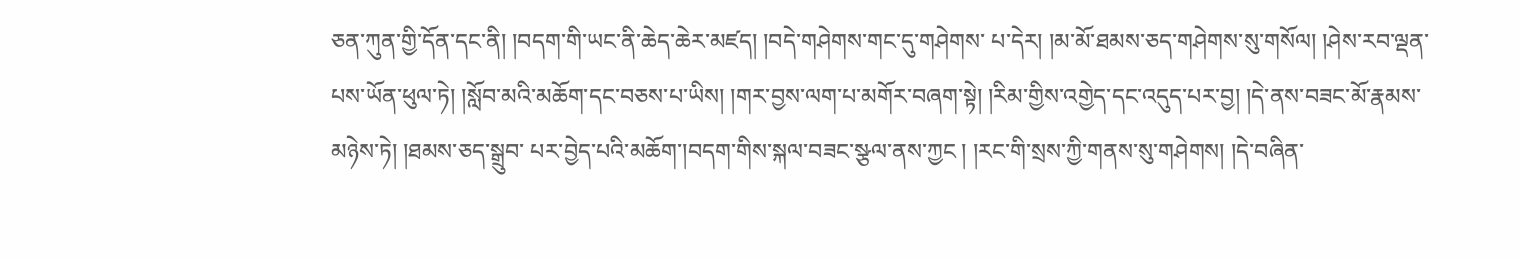ཅན་ཀུན་གྱི་དོན་དང་ནི། །བདག་གི་ཡང་ནི་ཆེད་ཆེར་མཛད། །བདེ་གཤེགས་གང་དུ་གཤེགས་ པ་དེར། །མ་མོ་ཐམས་ཅད་གཤེགས་སུ་གསོལ། །ཤེས་རབ་ལྡན་པས་ཡོན་ཕུལ་ཏེ། །སློབ་མའི་མཆོག་དང་བཅས་པ་ཡིས། །གར་བྱས་ལག་པ་མགོར་བཞག་སྟེ། །རིམ་གྱིས་འགྱེད་དང་འདུད་པར་བྱ། །དེ་ནས་བཟང་མོ་རྣམས་མཉེས་ཏེ། །ཐམས་ཅད་སྒྲུབ་ པར་བྱེད་པའི་མཆོག་།བདག་གིས་སྐལ་བཟང་སྩལ་ནས་ཀྱང ། །རང་གི་སྲས་ཀྱི་གནས་སུ་གཤེགས། །དེ་བཞིན་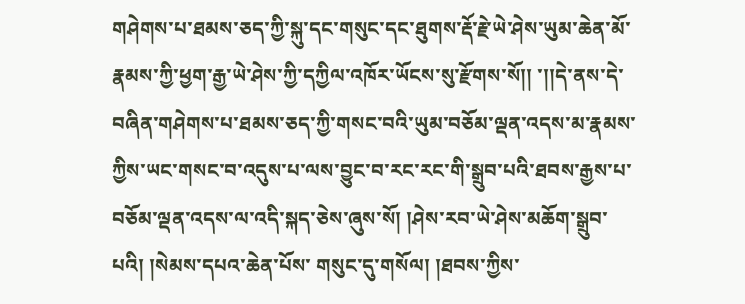གཤེགས་པ་ཐམས་ཅད་ཀྱི་སྐུ་དང་གསུང་དང་ཐུགས་རྡོ་རྗེ་ཡེ་ཤེས་ཡུམ་ཆེན་མོ་རྣམས་ཀྱི་ཕྱག་རྒྱ་ཡེ་ཤེས་ཀྱི་དཀྱིལ་འཁོར་ཡོངས་སུ་རྫོགས་སོ།། ་།།དེ་ནས་དེ་བཞིན་གཤེགས་པ་ཐམས་ཅད་ཀྱི་གསང་བའི་ཡུམ་བཅོམ་ལྡན་འདས་མ་རྣམས་ཀྱིས་ཡང་གསང་བ་འདུས་པ་ལས་བྱུང་བ་རང་རང་གི་སྒྲུབ་པའི་ཐབས་རྒྱས་པ་བཅོམ་ལྡན་འདས་ལ་འདི་སྐད་ཅེས་ཞུས་སོ། །ཤེས་རབ་ཡེ་ཤེས་མཆོག་སྒྲུབ་པའི། །སེམས་དཔའ་ཆེན་པོས་ གསུང་དུ་གསོལ། །ཐབས་ཀྱིས་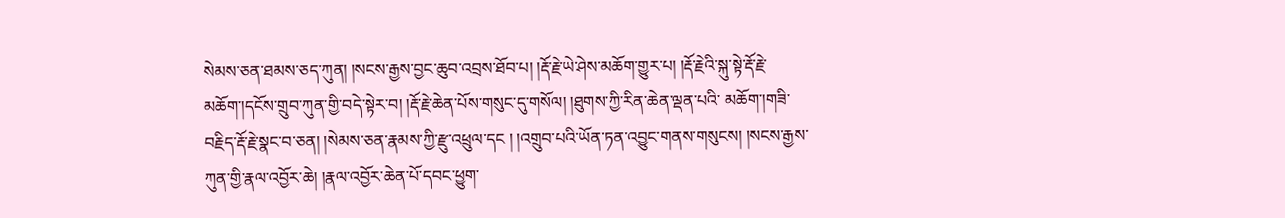སེམས་ཅན་ཐམས་ཅད་ཀུན། །སངས་རྒྱས་བྱང་ཆུབ་འབྲས་ཐོབ་པ། །རྡོ་རྗེ་ཡེ་ཤེས་མཆོག་གྱུར་པ། །རྡོ་རྗེའི་སྐུ་སྟེ་རྡོ་རྗེ་མཆོག་།དངོས་གྲུབ་ཀུན་གྱི་བདེ་སྟེར་བ། །རྡོ་རྗེ་ཆེན་པོས་གསུང་དུ་གསོལ། །ཐུགས་ཀྱི་རིན་ཆེན་ལྡན་པའི་ མཆོག་།གཟི་བརྗིད་རྡོ་རྗེ་སྣང་བ་ཅན། །སེམས་ཅན་རྣམས་ཀྱི་རྫུ་འཕྲུལ་དང ། །འགྲུབ་པའི་ཡོན་ཏན་འབྱུང་གནས་གསུངས། །སངས་རྒྱས་ཀུན་གྱི་རྣལ་འབྱོར་ཆེ། །རྣལ་འབྱོར་ཆེན་པོ་དབང་ཕྱུག་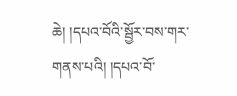ཆེ། །དཔའ་བོའི་སྦྱོར་བས་གར་གནས་པའི། །དཔའ་བོ་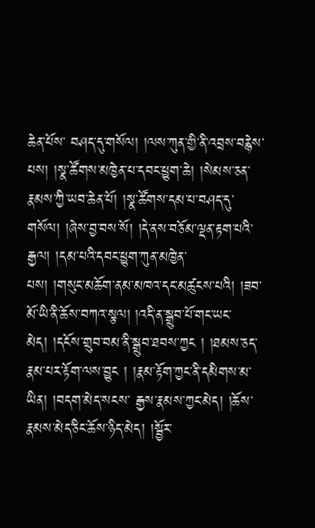ཆེན་པོས་ བཤད་དུ་གསོལ། །ལས་ཀུན་གྱི་ནི་འབྲས་བརྙེས་པས། །སྣ་ཚོགས་མཁྱེན་པ་དབང་ཕྱུག་ཆེ། །སེམས་ཅན་རྣམས་ཀྱི་ཡབ་ཆེན་པོ། །སྣ་ཚོགས་དམ་པ་བཤད་དུ་གསོལ། །ཞེས་བྱ་བས་སོ། །དེ་ནས་བཅོམ་ལྡན་རྟག་པའི་རྒྱལ། །དམ་པའི་དབང་ཕྱུག་ཀུན་མཁྱེན་
པས། །གསུང་མཆོག་ནམ་མཁའ་དང་མཚུངས་པའི། །ཟབ་མོ་ཡི་ནི་ཆོས་བཀའ་སྩལ། །འདི་ན་སྒྲུབ་པོ་གང་ཡང་མེད། །དངོས་གྲུབ་བམ་ནི་སྒྲུབ་ཐབས་ཀྱང ། །ཐམས་ཅད་རྣམ་པར་རྟོག་ལས་བྱུང ། །རྣམ་རྟོག་ཀྱང་ནི་དམིགས་མ་ཡིན། །བདག་མེད་སངས་ རྒྱས་རྣམས་ཀྱང་མེད། །ཆོས་རྣམས་མེད་ཅིང་ཆོས་ཉིད་མེད། །སྦྱོར་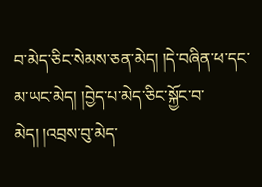བ་མེད་ཅིང་སེམས་ཅན་མེད། །དེ་བཞིན་ཕ་དང་མ་ཡང་མེད། །བྱེད་པ་མེད་ཅིང་སྐྱོང་བ་མེད། །འབྲས་བུ་མེད་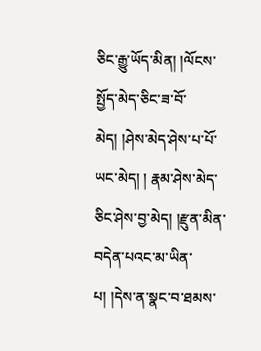ཅིང་རྒྱུ་ཡོད་མིན། །ལོངས་སྤྱོད་མེད་ཅིང་ཟ་བོ་མེད། །ཤེས་མེད་ཤེས་པ་པོ་ཡང་མེད། ། རྣམ་ཤེས་མེད་ཅིང་ཤེས་བྱ་མེད། །རྫུན་མིན་བདེན་པའང་མ་ཡིན་པ། །དེས་ན་སྣང་བ་ཐམས་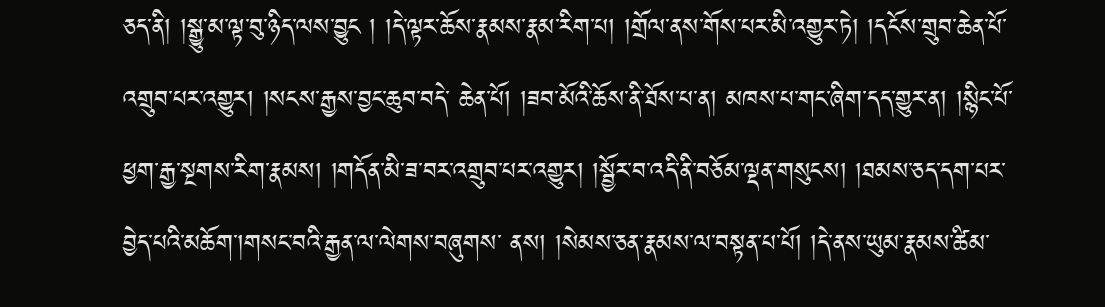ཅད་ནི། །སྒྱུ་མ་ལྟ་བུ་ཉིད་ལས་བྱུང ། །དེ་ལྟར་ཆོས་རྣམས་རྣམ་རིག་པ། །གྲོལ་ནས་གོས་པར་མི་འགྱུར་ཏེ། །དངོས་གྲུབ་ཆེན་པོ་འགྲུབ་པར་འགྱུར། །སངས་རྒྱས་བྱང་ཆུབ་བདེ་ ཆེན་པོ། །ཟབ་མོའི་ཆོས་ནི་ཐོས་པ་ན། མཁས་པ་གང་ཞིག་དད་གྱུར་ན། །སྙིང་པོ་ཕྱག་རྒྱ་སྔགས་རིག་རྣམས། །གདོན་མི་ཟ་བར་འགྲུབ་པར་འགྱུར། །སྦྱོར་བ་འདི་ནི་བཅོམ་ལྡན་གསུངས། །ཐམས་ཅད་དག་པར་བྱེད་པའི་མཆོག་།གསང་བའི་རྒྱན་ལ་ལེགས་བཞུགས་ ནས། །སེམས་ཅན་རྣམས་ལ་བསྟན་པ་པོ། །དེ་ནས་ཡུམ་རྣམས་ཚིམ་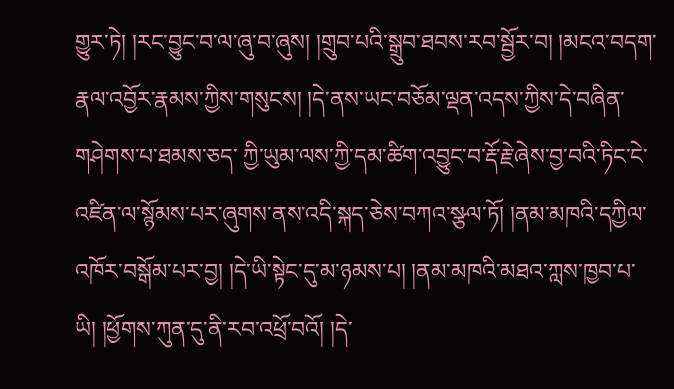གྱུར་ཏེ། །རང་བྱུང་བ་ལ་ཞུ་བ་ཞུས། །གྲུབ་པའི་སྒྲུབ་ཐབས་རབ་སྦྱོར་བ། །མངའ་བདག་རྣལ་འབྱོར་རྣམས་ཀྱིས་གསུངས། །དེ་ནས་ཡང་བཅོམ་ལྡན་འདས་ཀྱིས་དེ་བཞིན་གཤེགས་པ་ཐམས་ཅད་ ཀྱི་ཡུམ་ལས་ཀྱི་དམ་ཚིག་འབྱུང་བ་རྡོ་རྗེ་ཞེས་བྱ་བའི་ཏིང་ངེ་འཛིན་ལ་སྙོམས་པར་ཞུགས་ནས་འདི་སྐད་ཅེས་བཀའ་སྩལ་ཏོ། །ནམ་མཁའི་དཀྱིལ་འཁོར་བསྒོམ་པར་བྱ། །དེ་ཡི་སྟེང་དུ་མ་ཉམས་པ། །ནམ་མཁའི་མཐའ་ཀླས་ཁྱབ་པ་ཡི། །ཕྱོགས་ཀུན་དུ་ནི་རབ་འཕྲོ་བའོ། །དེ་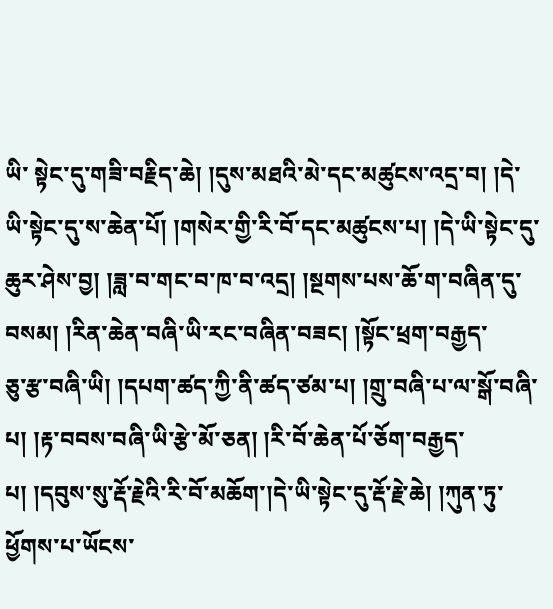ཡི་ སྟེང་དུ་གཟི་བརྗིད་ཆེ། །དུས་མཐའི་མེ་དང་མཚུངས་འདྲ་བ། །དེ་ཡི་སྟེང་དུ་ས་ཆེན་པོ། །གསེར་གྱི་རི་བོ་དང་མཚུངས་པ། །དེ་ཡི་སྟེང་དུ་ཆུར་ཤེས་བྱ། །ཟླ་བ་གང་བ་ཁ་བ་འདྲ། །སྔགས་པས་ཆོ་ག་བཞིན་དུ་བསམ། །རིན་ཆེན་བཞི་ཡི་རང་བཞིན་བཟང། །སྟོང་ཕྲག་བརྒྱད་
ཅུ་རྩ་བཞི་ཡི། །དཔག་ཚད་ཀྱི་ནི་ཚད་ཙམ་པ། །གྲུ་བཞི་པ་ལ་སྒོ་བཞི་པ། །རྟ་བབས་བཞི་ཡི་རྩེ་མོ་ཅན། །རི་བོ་ཆེན་པོ་ཅོག་བརྒྱད་པ། །དབུས་སུ་རྡོ་རྗེའི་རི་བོ་མཆོག་།དེ་ཡི་སྟེང་དུ་རྡོ་རྗེ་ཆེ། །ཀུན་ཏུ་ཕྱོགས་པ་ཡོངས་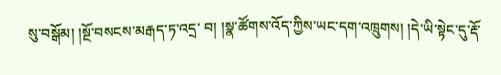སུ་བསྒོམ། །སྔོ་བསངས་མརྒད་ཏ་འདྲ་ བ། །སྣ་ཚོགས་འོད་ཀྱིས་ཡང་དག་འཁྲུགས། །དེ་ཡི་སྟེང་དུ་རྡོ་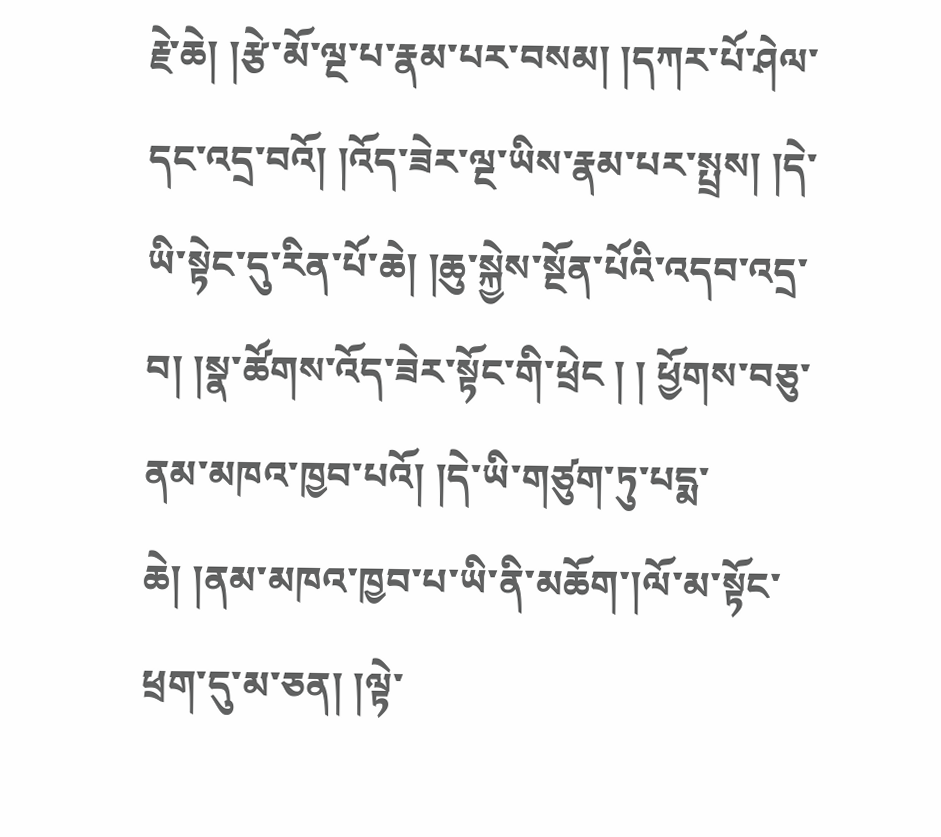རྗེ་ཆེ། །རྩེ་མོ་ལྔ་པ་རྣམ་པར་བསམ། །དཀར་པོ་ཤེལ་དང་འདྲ་བའོ། །འོད་ཟེར་ལྔ་ཡིས་རྣམ་པར་སྤྲས། །དེ་ཡི་སྟེང་དུ་རིན་པོ་ཆེ། །ཆུ་སྐྱེས་སྔོན་པོའི་འདབ་འདྲ་བ། །སྣ་ཚོགས་འོད་ཟེར་སྟོང་གི་ཕྲེང ། ། ཕྱོགས་བཅུ་ནམ་མཁའ་ཁྱབ་པའོ། །དེ་ཡི་གཙུག་ཏུ་པདྨ་ཆེ། །ནམ་མཁའ་ཁྱབ་པ་ཡི་ནི་མཆོག་།ལོ་མ་སྟོང་ཕྲག་དུ་མ་ཅན། །ལྟེ་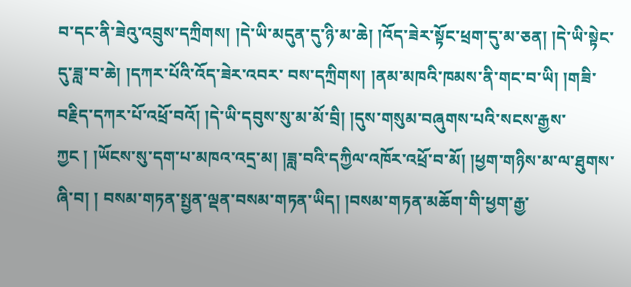བ་དང་ནི་ཟེའུ་འབྲུས་དཀྲིགས། །དེ་ཡི་མདུན་དུ་ཉི་མ་ཆེ། །འོད་ཟེར་སྟོང་ཕྲག་དུ་མ་ཅན། །དེ་ཡི་སྟེང་དུ་ཟླ་བ་ཆེ། །དཀར་པོའི་འོད་ཟེར་འབར་ བས་དཀྲིགས། །ནམ་མཁའི་ཁམས་ནི་གང་བ་ཡི། །གཟི་བརྗིད་དཀར་པོ་འཕྲོ་བའོ། །དེ་ཡི་དབུས་སུ་མ་མོ་བྲི། །དུས་གསུམ་བཞུགས་པའི་སངས་རྒྱས་ཀྱང ། །ཡོངས་སུ་དག་པ་མཁའ་འདྲ་མ། །ཟླ་བའི་དཀྱིལ་འཁོར་འཕྲོ་བ་མོ། །ཕྱག་གཉིས་མ་ལ་ཐུགས་ཞི་བ། ། བསམ་གཏན་སྤྱན་ལྡན་བསམ་གཏན་ཡིད། །བསམ་གཏན་མཆོག་གི་ཕྱག་རྒྱ་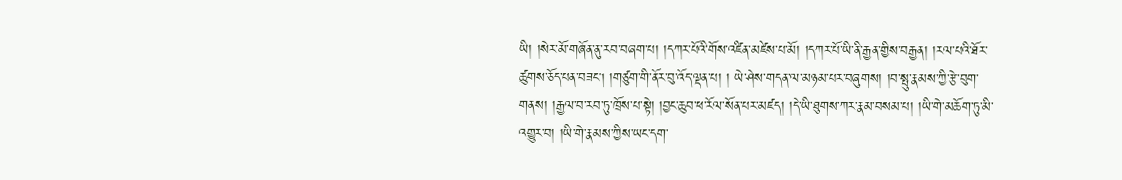ཡི། །སེར་མོ་གཞོན་ནུ་རབ་བཞག་པ། །དཀར་པོའི་གོས་འཛིན་མཛེས་པ་མོ། །དཀར་པོ་ཡི་ནི་རྒྱན་གྱིས་བརྒྱན། །རལ་པའི་ཐོར་ཚུགས་ཅོད་པན་བཟང། །གཙུག་གི་ནོར་བུ་འོད་ལྡན་པ། ། ཡེ་ཤེས་གདན་ལ་མཉམ་པར་བཞུགས། །བ་སྤུ་རྣམས་ཀྱི་རྩེ་བུག་གནས། །རྒྱལ་བ་རབ་ཏུ་ཁྲོས་པ་སྟེ། །བྱང་ཆུབ་ཕ་རོལ་སོན་པར་མཛད། །དེ་ཡི་ཐུགས་ཀར་རྣམ་བསམ་པ། །ཡི་གེ་མཆོག་ཏུ་མི་འགྱུར་བ། །ཡི་གེ་རྣམས་ཀྱིས་ཡང་དག་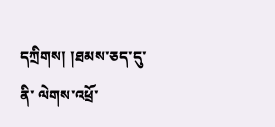དཀྲིགས། །ཐམས་ཅད་དུ་ནི་ ལེགས་འཕྲོ་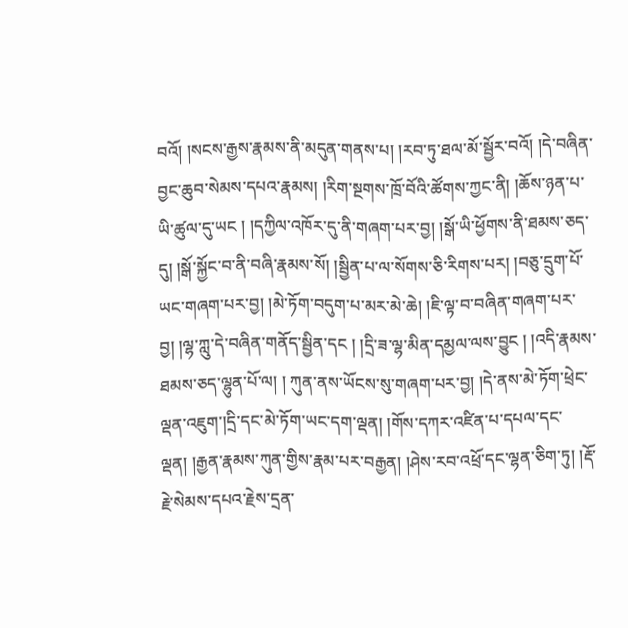བའོ། །སངས་རྒྱས་རྣམས་ནི་མདུན་གནས་པ། །རབ་ཏུ་ཐལ་མོ་སྦྱོར་བའོ། །དེ་བཞིན་བྱང་ཆུབ་སེམས་དཔའ་རྣམས། །རིག་སྔགས་ཁྲོ་བོའི་ཚོགས་ཀྱང་ནི། །ཆོས་ཉན་པ་ཡི་ཚུལ་དུ་ཡང ། །དཀྱིལ་འཁོར་དུ་ནི་གཞག་པར་བྱ། །སྒོ་ཡི་ཕྱོགས་ནི་ཐམས་ཅད་
དུ། །སྒོ་སྐྱོང་བ་ནི་བཞི་རྣམས་སོ། །སྦྱིན་པ་ལ་སོགས་ཅི་རིགས་པར། །བཅུ་དྲུག་པོ་ཡང་གཞག་པར་བྱ། །མེ་ཏོག་བདུག་པ་མར་མེ་ཆེ། །ཇི་ལྟ་བ་བཞིན་གཞག་པར་བྱ། །ལྷ་ཀླུ་དེ་བཞིན་གནོད་སྦྱིན་དང ། །དྲི་ཟ་ལྷ་མིན་དམྱལ་ལས་བྱུང ། །འདི་རྣམས་ཐམས་ཅད་ལྷུན་པོ་ལ། ། ཀུན་ནས་ཡོངས་སུ་གཞག་པར་བྱ། །དེ་ནས་མེ་ཏོག་ཕྲེང་ལྡན་འཇུག་།དྲི་དང་མེ་ཏོག་ཡང་དག་ལྡན། །གོས་དཀར་འཛིན་པ་དཔལ་དང་ལྡན། །རྒྱན་རྣམས་ཀུན་གྱིས་རྣམ་པར་བརྒྱན། །ཤེས་རབ་འཕྲོ་དང་ལྷན་ཅིག་ཏུ། །རྡོ་རྗེ་སེམས་དཔའ་རྗེས་དྲན་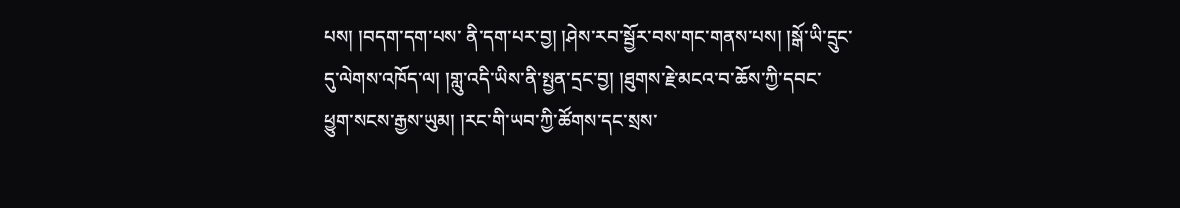པས། །བདག་དག་པས་ ནི་དག་པར་བྱ། །ཤེས་རབ་སྦྱོར་བས་གང་གནས་པས། །སྒོ་ཡི་དྲུང་དུ་ལེགས་འཁོད་ལ། །གླུ་འདི་ཡིས་ནི་སྤྱན་དྲང་བྱ། །ཐུགས་རྗེ་མངའ་བ་ཆོས་ཀྱི་དབང་ཕྱུག་སངས་རྒྱས་ཡུམ། །རང་གི་ཡབ་ཀྱི་ཚོགས་དང་སྲས་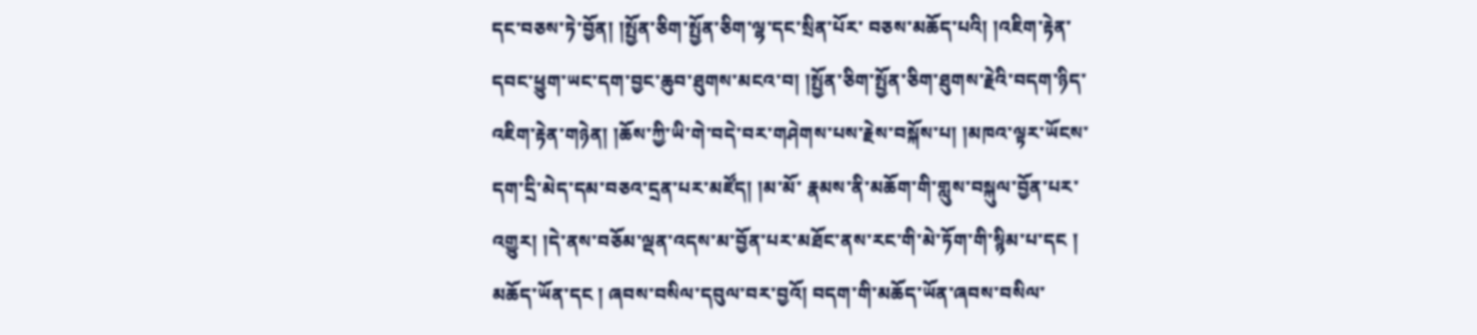དང་བཅས་ཏེ་བྱོན། །སྤྱོན་ཅིག་སྤྱོན་ཅིག་ལྷ་དང་སྲིན་པོར་ བཅས་མཆོད་པའི། །འཇིག་རྟེན་དབང་ཕྱུག་ཡང་དག་བྱང་ཆུབ་ཐུགས་མངའ་བ། །སྤྱོན་ཅིག་སྤྱོན་ཅིག་ཐུགས་རྗེའི་བདག་ཉིད་འཇིག་རྟེན་གཉེན། །ཆོས་ཀྱི་ཡི་གེ་བདེ་བར་གཤེགས་པས་རྗེས་བསྐོས་པ། །མཁའ་ལྟར་ཡོངས་དག་དྲི་མེད་དམ་བཅའ་དྲན་པར་མཛོད། །མ་མོ་ རྣམས་ནི་མཆོག་གི་གླུས་བསྐུལ་བྱོན་པར་འགྱུར། །དེ་ནས་བཅོམ་ལྡན་འདས་མ་བྱོན་པར་མཐོང་ནས་རང་གི་མེ་ཏོག་གི་སྙིམ་པ་དང ། མཆོད་ཡོན་དང ། ཞབས་བསིལ་དབུལ་བར་བྱའོ། བདག་གི་མཆོད་ཡོན་ཞབས་བསིལ་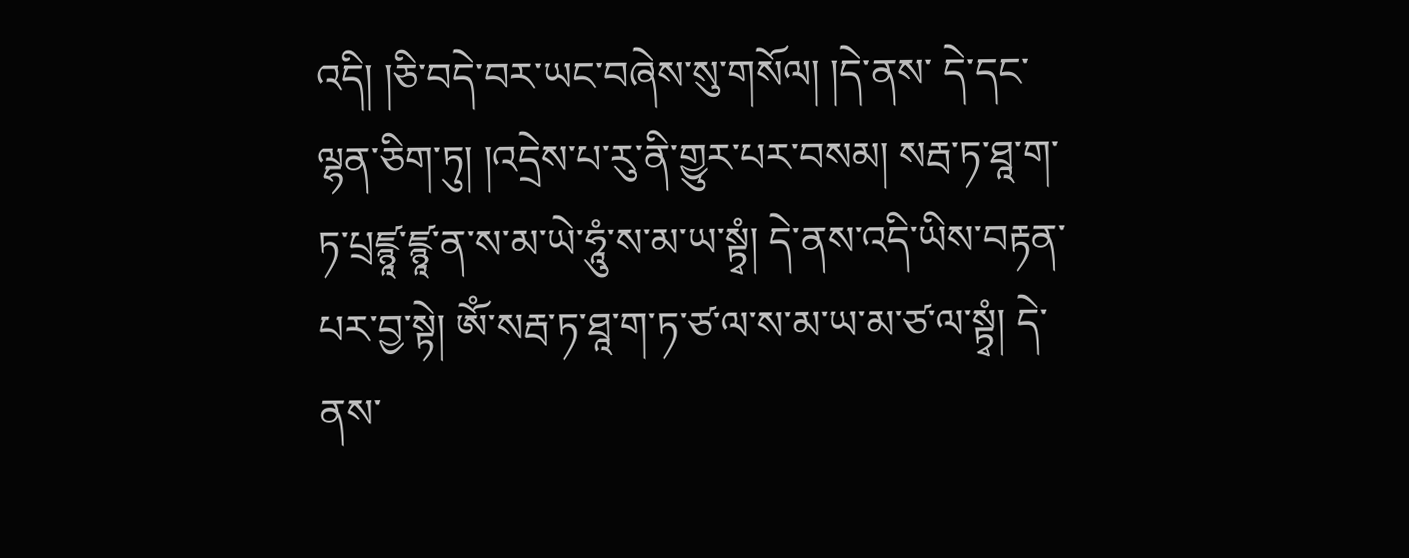འདི། །ཅི་བདེ་བར་ཡང་བཞེས་སུ་གསོལ། །དེ་ནས་ དེ་དང་ལྷན་ཅིག་ཏུ། །འདྲེས་པ་རུ་ནི་གྱུར་པར་བསམ། སརྦ་ཏ་ཐཱ་ག་ཏ་པྲཛྙཱ་ཛྙཱ་ན་ས་མ་ཡེ་ཧཱུཾ་ས་མ་ཡ་སྟྭཾ། དེ་ནས་འདི་ཡིས་བརྟན་པར་བྱ་སྟེ། ཨོཾ་སརྦ་ཏ་ཐཱ་ག་ཏ་ཙ་ལ་ས་མ་ཡ་མ་ཙ་ལ་སྟྭཾ། དེ་ནས་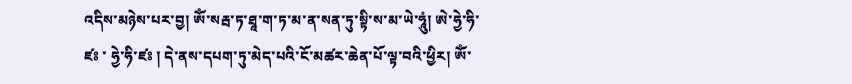འདིས་མཉེས་པར་བྱ། ཨོཾ་སརྦ་ཏ་ཐཱ་ག་ཏ་མ་ན་སན་ཏུ་སྟི་ས་མ་ཡེ་ཧཱུཾ། ཨེ་ཧྱེ་ཧི་ཛཿ ་ ཧྱེ་ཧི་ཛཿ ། དེ་ནས་དཔག་ཏུ་མེད་པའི་ངོ་མཚར་ཆེན་པོ་ལྟ་བའི་ཕྱིར། ཨོཾ་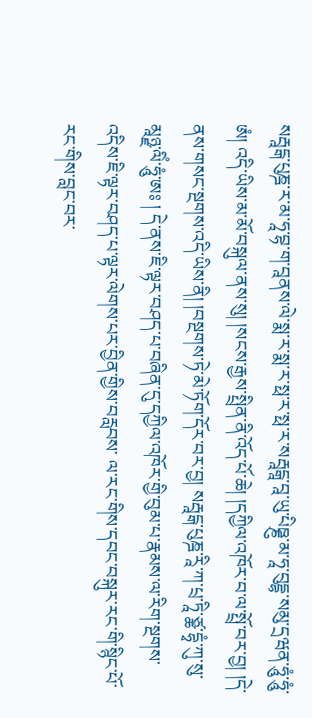སརྦཱངྒ་པུཎྜ་ར་མ་ཧཱ་བྷ་ག་བཱནས་ལེ་སྨ་ར་སྨ་ར་སྥ་ར་སྥ་ར་སརྦཱངྒཱ་བཱ་ཡུ་པིཋྞུ་མ་ཧཱ་བུདྡྷ་སམུ་དྲཝན་ཧཱུཾ་ཧཱུཾ་ཨཾ། འདི་ཡིས་མ་མོ་བསྐུལ་ནས་སུ། །སངས་རྒྱས་སྤྲིན་ནི་འོད་པོ་ཆེ། །དཀྱིལ་འཁོར་བ་ལ་སྤྲོ་བར་བྱ། །དེ་
ནས་གསང་སྔགས་འདི་ཡིས་ནི། །བསྔགས་ཏེ་མེ་ཏོག་དོར་བར་བྱ། སརྦཱངྒ་པུཎྜ་རཱི་ཀ་པྲ་ཏཱི་ཙྪ་དྷྭཾ་ཀུ་སུ་མཱཉྫ་ལིཾ་ཧཱུཾ་ཨཿ ། དེ་ནས་ཇི་ལྟར་བཤད་པ་བཞིན་དུ་དཀྱིལ་འཁོར་གྱི་བུམ་པ་རྣམས་ལ་རིག་སྔགས་འདིས་ཇི་ལྟར་བཤད་པ་ལྟར་ལེགས་པར་བྱིན་གྱིས་བརླབས་ ལ་རང་གིས་དབང་བསྐུར་རང་གི་སྙིང་པོ་རང་གིས་བླང་བར་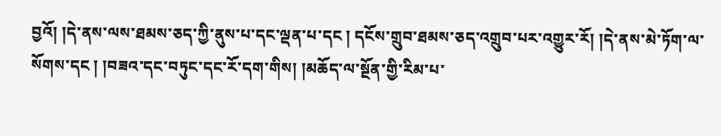བྱའོ། །དེ་ནས་ལས་ཐམས་ཅད་ཀྱི་ནུས་པ་དང་ལྡན་པ་དང ། དངོས་གྲུབ་ཐམས་ཅད་འགྲུབ་པར་འགྱུར་རོ། །དེ་ནས་མེ་ཏོག་ལ་སོགས་དང ། །བཟའ་དང་བཏུང་དང་རོ་དག་གིས། །མཆོད་ལ་སྔོན་གྱི་རིམ་པ་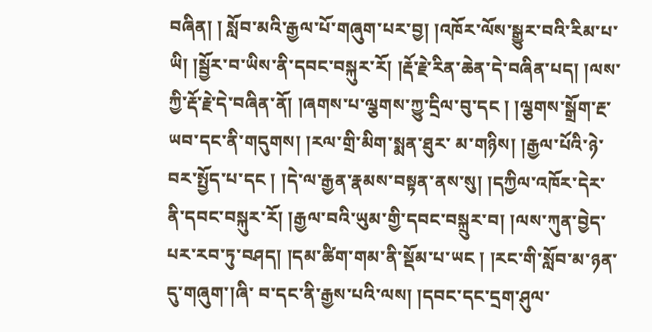བཞིན། ། སློབ་མའི་རྒྱལ་པོ་གཞུག་པར་བྱ། །འཁོར་ལོས་སྒྱུར་བའི་རིམ་པ་ཡི། །སྦྱོར་བ་ཡིས་ནི་དབང་བསྐུར་རོ། །རྡོ་རྗེ་རིན་ཆེན་དེ་བཞིན་པད། །ལས་ཀྱི་རྡོ་རྗེ་དེ་བཞིན་ནོ། །ཞགས་པ་ལྕགས་ཀྱུ་དྲིལ་བུ་དང ། །ལྕགས་སྒྲོག་རྔ་ཡབ་དང་ནི་གདུགས། །རལ་གྲི་མིག་སྨན་ཐུར་ མ་གཉིས། །རྒྱལ་པོའི་ཉེ་བར་སྤྱོད་པ་དང ། །དེ་ལ་རྒྱན་རྣམས་བསྟན་ནས་སུ། །དཀྱིལ་འཁོར་དེར་ནི་དབང་བསྐུར་རོ། །རྒྱལ་བའི་ཡུམ་གྱི་དབང་བསྐྲུར་བ། །ལས་ཀུན་བྱེད་པར་རབ་ཏུ་བཤད། །དམ་ཚིག་གམ་ནི་སྡོམ་པ་ཡང ། །རང་གི་སློབ་མ་ཉན་དུ་གཞུག་།ཞི་ བ་དང་ནི་རྒྱས་པའི་ལས། །དབང་དང་དྲག་ཤུལ་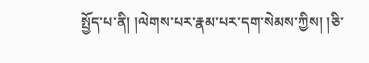སྤྱོད་པ་ནི། །ལེགས་པར་རྣམ་པར་དག་སེམས་ཀྱིས། །ཅི་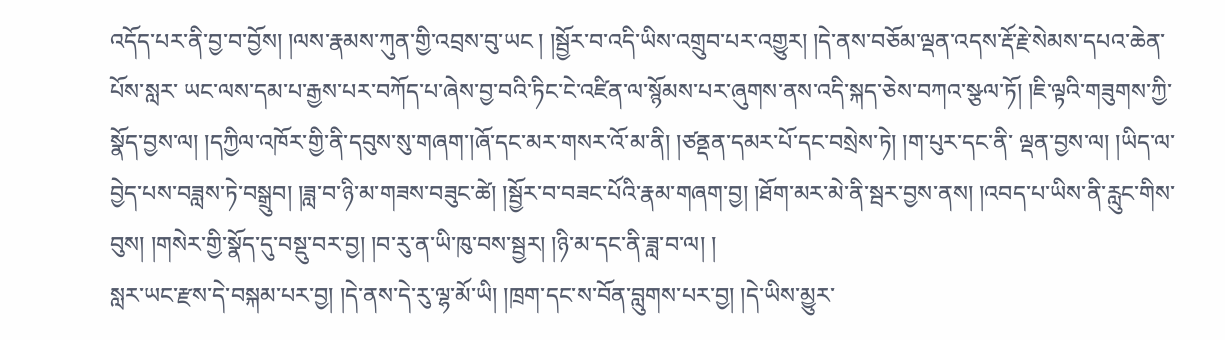འདོད་པར་ནི་བྱ་བ་བྱོས། །ལས་རྣམས་ཀུན་གྱི་འབྲས་བུ་ཡང ། །སྦྱོར་བ་འདི་ཡིས་འགྲུབ་པར་འགྱུར། །དེ་ནས་བཅོམ་ལྡན་འདས་རྡོ་རྗེ་སེམས་དཔའ་ཆེན་པོས་སླར་ ཡང་ལས་དམ་པ་རྒྱས་པར་བཀོད་པ་ཞེས་བྱ་བའི་ཏིང་ངེ་འཛིན་ལ་སྙོམས་པར་ཞུགས་ནས་འདི་སྐད་ཅེས་བཀའ་སྩལ་ཏོ། །ཇི་ལྟའི་གཟུགས་ཀྱི་སྣོད་བྱས་ལ། །དཀྱིལ་འཁོར་གྱི་ནི་དབུས་སུ་གཞག་།ཞོ་དང་མར་གསར་འོ་མ་ནི། །ཙནྡན་དམར་པོ་དང་བསྲེས་ཏེ། །ག་པུར་དང་ནི་ ལྡན་བྱས་ལ། །ཡིད་ལ་བྱེད་པས་བཟླས་ཏེ་བསྒྲུབ། །ཟླ་བ་ཉི་མ་གཟས་བཟུང་ཚེ། །སྦྱོར་བ་བཟང་པོའི་རྣམ་གཞག་བྱ། །ཐོག་མར་མེ་ནི་སྦར་བྱས་ནས། །འབད་པ་ཡིས་ནི་རླུང་གིས་བུས། །གསེར་གྱི་སྣོད་དུ་བསྡུ་བར་བྱ། །བ་རུ་ན་ཡི་ཁུ་བས་སྦྱར། །ཉི་མ་དང་ནི་ཟླ་བ་ལ། །
སླར་ཡང་རྫས་དེ་བསྐམ་པར་བྱ། །དེ་ནས་དེ་རུ་ལྷ་མོ་ཡི། །ཁྲག་དང་ས་བོན་བླུགས་པར་བྱ། །དེ་ཡིས་མྱུར་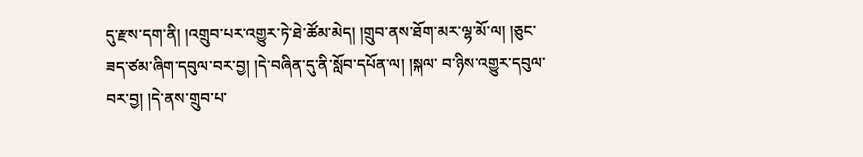དུ་རྫས་དག་ནི། །འགྲུབ་པར་འགྱུར་ཏེ་ཐེ་ཚོམ་མེད། །གྲུབ་ནས་ཐོག་མར་ལྷ་མོ་ལ། །ཅུང་ཟད་ཙམ་ཞིག་དབུལ་བར་བྱ། །དེ་བཞིན་དུ་ནི་སློབ་དཔོན་ལ། །སྐལ་ བ་ཉིས་འགྱུར་དབུལ་བར་བྱ། །དེ་ནས་གྲུབ་པ་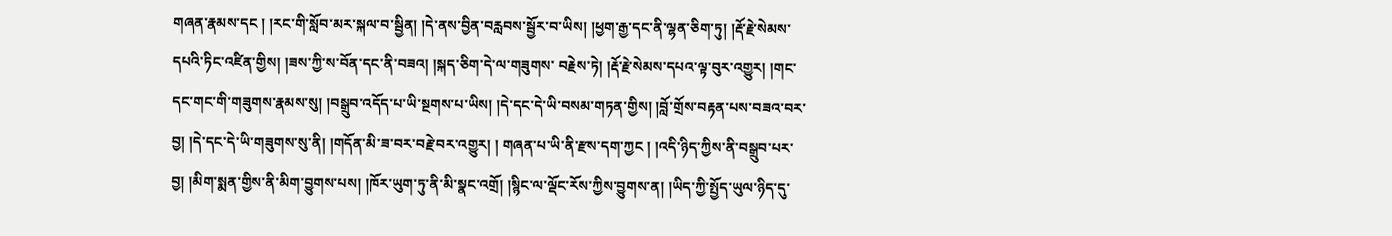གཞན་རྣམས་དང ། །རང་གི་སློབ་མར་སྐལ་བ་སྦྱིན། །དེ་ནས་བྱིན་བརླབས་སྦྱོར་བ་ཡིས། །ཕྱག་རྒྱ་དང་ནི་ལྷན་ཅིག་ཏུ། །རྡོ་རྗེ་སེམས་དཔའི་ཏིང་འཛིན་གྱིས། །ཟས་ཀྱི་ས་བོན་དང་ནི་བཟའ། །སྐད་ཅིག་དེ་ལ་གཟུགས་ བརྗེས་ཏེ། །རྡོ་རྗེ་སེམས་དཔའ་ལྟ་བུར་འགྱུར། །གང་དང་གང་གི་གཟུགས་རྣམས་སུ། །བསྒྲུབ་འདོད་པ་ཡི་སྔགས་པ་ཡིས། །དེ་དང་དེ་ཡི་བསམ་གཏན་གྱིས། །བློ་གྲོས་བརྟན་པས་བཟའ་བར་བྱ། །དེ་དང་དེ་ཡི་གཟུགས་སུ་ནི། །གདོན་མི་ཟ་བར་བརྗེ་བར་འགྱུར། ། གཞན་པ་ཡི་ནི་རྫས་དག་ཀྱང ། །འདི་ཉིད་ཀྱིས་ནི་བསྒྲུབ་པར་བྱ། །མིག་སྨན་གྱིས་ནི་མིག་བྱུགས་པས། །ཁོར་ཡུག་ཏུ་ནི་མི་སྣང་འགྲོ། །སྙིང་ལ་ལྡོང་རོས་ཀྱིས་བྱུགས་ན། །ཡིད་ཀྱི་སྤྱོད་ཡུལ་ཉིད་དུ་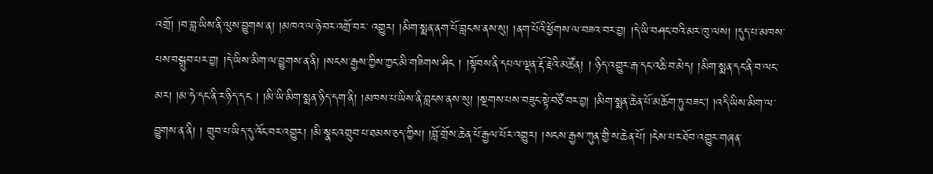འགྲོ། །བ་བླ་ཡིས་ནི་ལུས་བྱུགས་ན། །མཁའ་ལ་ཉེ་བར་འགྲོ་བར་ འགྱུར། །མིག་སྨན་ནག་པོ་བླངས་ནས་སུ། །ནག་པོའི་ཕྱོགས་ལ་བཟའ་བར་བྱ། །དེ་ཡི་བཤང་བའི་མར་ཁུ་ལས། །དུད་པ་མཁས་པས་བསྒྲུབ་པར་བྱ། །དེ་ཡིས་མིག་ལ་བྱུགས་ན་ནི། །སངས་རྒྱས་ཀྱིས་ཀྱང་མི་གཟིགས་ཤིང ། །སྟོབས་ནི་དཔལ་ལྡན་རྡོ་རྗེའི་མཚོན། ། ཉིད་འགྱུར་རྒ་དང་འཆི་བ་མེད། །མིག་སྨན་དང་ནི་བ་ལང་མར། །མ་ཧེ་དང་ནི་ར་ཉིད་དང ། །མི་ཡི་མིག་སྨན་ཉིད་དག་ནི། །མཁས་པ་ཡིས་ནི་བླངས་ནས་སུ། །སྔགས་པས་བཟུང་སྟེ་བཙོ་བར་བྱ། །མིག་སྨན་ཆེན་པོ་མཆོག་ཏུ་བཟང། །འདི་ཡིས་མིག་ལ་བྱུགས་ན་ནི། ། གྲུབ་པ་ཡིད་དུ་འོང་བར་འགྱུར། །མི་སྣང་འགྲུབ་པ་ཐམས་ཅད་ཀྱིས། །བློ་གྲོས་ཆེན་པོ་རྒྱལ་པོར་འགྱུར། །སངས་རྒྱས་ཀུན་གྱི་ས་ཆེན་པོ། །ངེས་པར་ཐོབ་འགྱུར་གཞན་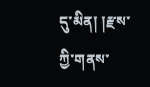དུ་མིན། །རྫས་ཀྱི་གནས་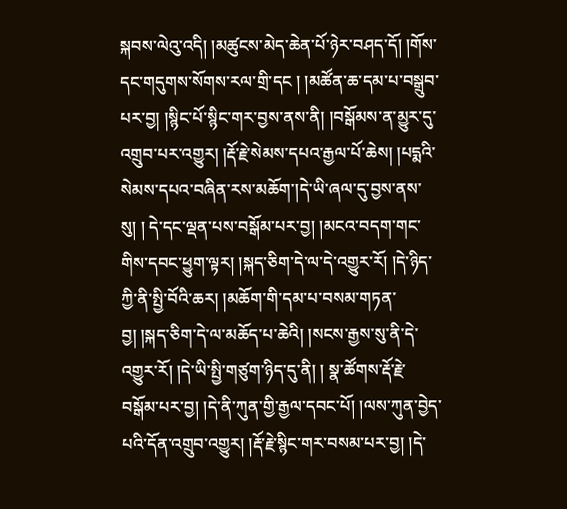སྐབས་ལེའུ་འདི། །མཚུངས་མེད་ཆེན་པོ་ཉེར་བཤད་དོ། །གོས་
དང་གདུགས་སོགས་རལ་གྲི་དང ། །མཚོན་ཆ་དམ་པ་བསྒྲུབ་པར་བྱ། །སྙིང་པོ་སྙིང་གར་བྱས་ནས་ནི། །བསྒོམས་ན་མྱུར་དུ་འགྲུབ་པར་འགྱུར། །རྡོ་རྗེ་སེམས་དཔའ་རྒྱལ་པོ་ཆེས། །པདྨའི་སེམས་དཔའ་བཞིན་རས་མཆོག་།དེ་ཡི་ཞལ་དུ་བྱས་ནས་སུ། ། དེ་དང་ལྡན་པས་བསྒོམ་པར་བྱ། །མངའ་བདག་གང་གིས་དབང་ཕྱུག་ལྟར། །སྐད་ཅིག་དེ་ལ་དེ་འགྱུར་རོ། །དེ་ཉིད་ཀྱི་ནི་སྤྱི་བོའི་ཆར། །མཆོག་གི་དམ་པ་བསམ་གཏན་བྱ། །སྐད་ཅིག་དེ་ལ་མཆོད་པ་ཆེའི། །སངས་རྒྱས་སུ་ནི་དེ་འགྱུར་རོ། །དེ་ཡི་སྤྱི་གཙུག་ཉིད་དུ་ནི། ། སྣ་ཚོགས་རྡོ་རྗེ་བསྒོམ་པར་བྱ། །དེ་ནི་ཀུན་གྱི་རྒྱལ་དབང་པོ། །ལས་ཀུན་བྱེད་པའི་དོན་འགྲུབ་འགྱུར། །རྡོ་རྗེ་སྙིང་གར་བསམ་པར་བྱ། །དེ་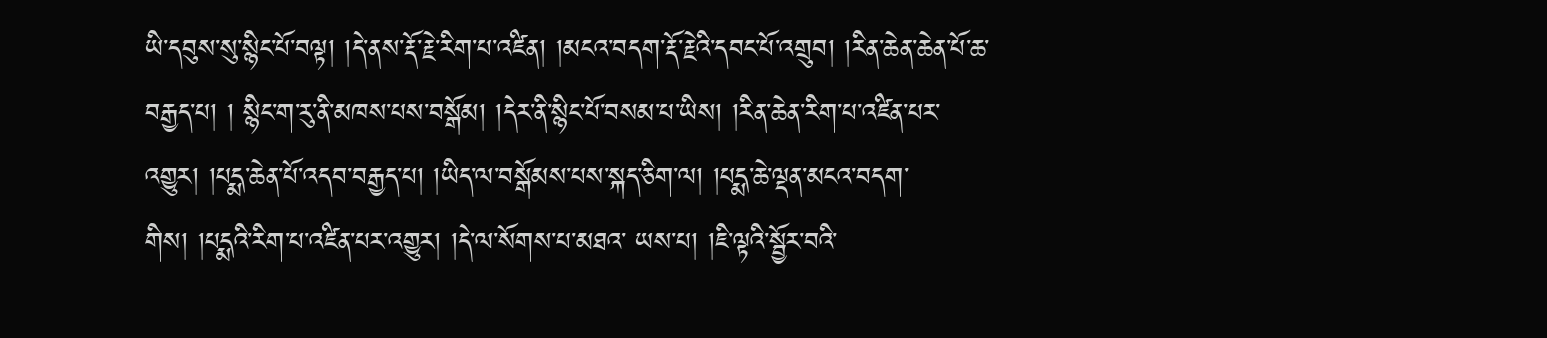ཡི་དབུས་སུ་སྙིང་པོ་བལྟ། །དེ་ནས་རྡོ་རྗེ་རིག་པ་འཛིན། །མངའ་བདག་རྡོ་རྗེའི་དབང་པོ་འགྲུབ། །རིན་ཆེན་ཆེན་པོ་ཆ་བརྒྱད་པ། ། སྙིང་ག་རུ་ནི་མཁས་པས་བསྒོམ། །དེར་ནི་སྙིང་པོ་བསམ་པ་ཡིས། །རིན་ཆེན་རིག་པ་འཛིན་པར་འགྱུར། །པདྨ་ཆེན་པོ་འདབ་བརྒྱད་པ། །ཡིད་ལ་བསྒོམས་པས་སྐད་ཅིག་ལ། །པདྨ་ཆེ་ལྡན་མངའ་བདག་གིས། །པདྨའི་རིག་པ་འཛིན་པར་འགྱུར། །དེ་ལ་སོགས་པ་མཐའ་ ཡས་པ། །ཇི་ལྟའི་སྦྱོར་བའི་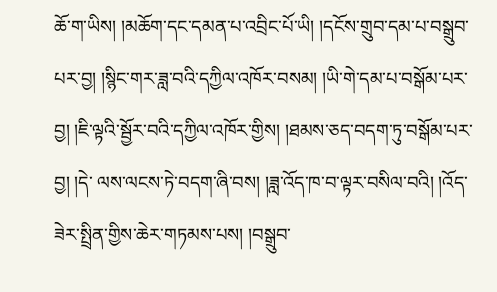ཆོ་ག་ཡིས། །མཆོག་དང་དམན་པ་འབྲིང་པོ་ཡི། །དངོས་གྲུབ་དམ་པ་བསྒྲུབ་པར་བྱ། །སྙིང་གར་ཟླ་བའི་དཀྱིལ་འཁོར་བསམ། །ཡི་གེ་དམ་པ་བསྒོམ་པར་བྱ། །ཇི་ལྟའི་སྦྱོར་བའི་དཀྱིལ་འཁོར་གྱིས། །ཐམས་ཅད་བདག་ཏུ་བསྒོམ་པར་བྱ། །དེ་ ལས་ལངས་ཏེ་བདག་ཞི་བས། །ཟླ་འོད་ཁ་བ་ལྟར་བསིལ་བའི། །འོད་ཟེར་སྤྲིན་གྱིས་ཆེར་གཏམས་པས། །བསྒྲུབ་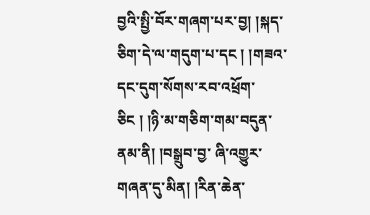བྱའི་སྤྱི་བོར་གཞག་པར་བྱ། །སྐད་ཅིག་དེ་ལ་གདུག་པ་དང ། །གཟའ་དང་དུག་སོགས་རབ་འཕྲོག་ཅིང ། །ཉི་མ་གཅིག་གམ་བདུན་ནམ་ནི། །བསྒྲུབ་བྱ་ ཞི་འགྱུར་གཞན་དུ་མིན། །རིན་ཆེན་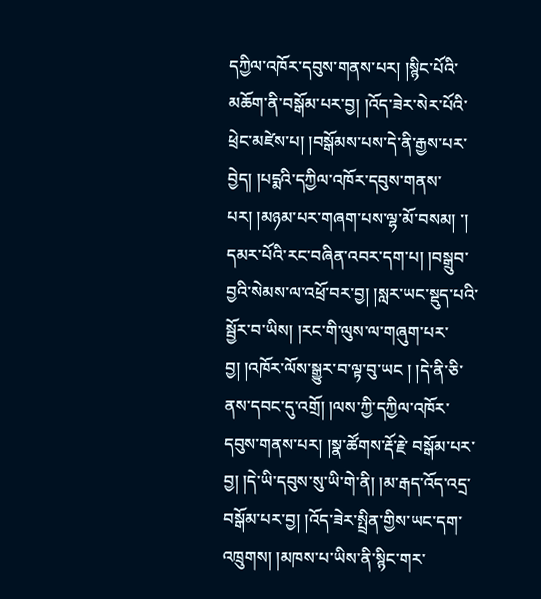དཀྱིལ་འཁོར་དབུས་གནས་པར། །སྙིང་པོའི་མཆོག་ནི་བསྒོམ་པར་བྱ། །འོད་ཟེར་སེར་པོའི་ཕྲེང་མཛེས་པ། །བསྒོམས་པས་དེ་ནི་རྒྱས་པར་བྱེད། །པདྨའི་དཀྱིལ་འཁོར་དབུས་གནས་པར། །མཉམ་པར་གཞག་པས་ལྷ་མོ་བསམ། ་།
དམར་པོའི་རང་བཞིན་འབར་དག་པ། །བསྒྲུབ་བྱའི་སེམས་ལ་འཕྲོ་བར་བྱ། །སླར་ཡང་སྡུད་པའི་སྦྱོར་བ་ཡིས། །རང་གི་ལུས་ལ་གཞུག་པར་བྱ། །འཁོར་ལོས་སྒྱུར་བ་ལྟ་བུ་ཡང ། །དེ་ནི་ཅི་ནས་དབང་དུ་འགྲོ། །ལས་ཀྱི་དཀྱིལ་འཁོར་དབུས་གནས་པར། །སྣ་ཚོགས་རྡོ་རྗེ་ བསྒོམ་པར་བྱ། །དེ་ཡི་དབུས་སུ་ཡི་གེ་ནི། །མ་རྒད་འོད་འདྲ་བསྒོམ་པར་བྱ། །འོད་ཟེར་སྤྲིན་གྱིས་ཡང་དག་འཁྲུགས། །མཁས་པ་ཡིས་ནི་སྙིང་གར་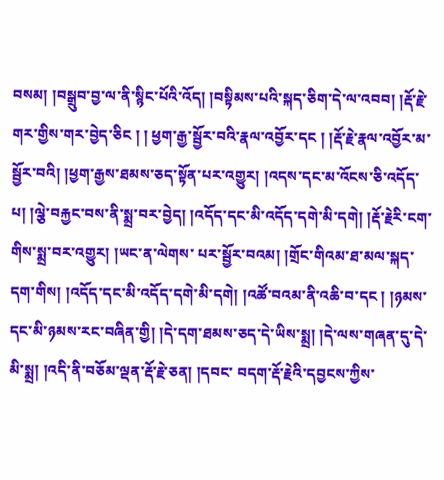བསམ། །བསྒྲུབ་བྱ་ལ་ནི་སྙིང་པོའི་འོད། །བསྟིམས་པའི་སྐད་ཅིག་དེ་ལ་འབབ། །རྡོ་རྗེ་གར་གྱིས་གར་བྱེད་ཅིང ། ། ཕྱག་རྒྱ་སྦྱོར་བའི་རྣལ་འབྱོར་དང ། །རྡོ་རྗེ་རྣལ་འབྱོར་མ་སྦྱོར་བའི། །ཕྱག་རྒྱས་ཐམས་ཅད་སྟོན་པར་འགྱུར། །འདས་དང་མ་འོངས་ཅི་འདོད་པ། །ལྕེ་བརྐྱང་བས་ནི་སྨྲ་བར་བྱེད། །འདོད་དང་མི་འདོད་དགེ་མི་དགེ། །རྡོ་རྗེརི་ངག་གིས་སྨྲ་བར་འགྱུར། །ཡང་ན་ལེགས་ པར་སྦྱོར་བའམ། །གྲོང་གིའམ་ཐ་མལ་སྐད་དག་གིས། །འདོད་དང་མི་འདོད་དགེ་མི་དགེ། །འཚོ་བའམ་ནི་འཆི་བ་དང ། །ཉམས་དང་མི་ཉམས་རང་བཞིན་གྱི། །དེ་དག་ཐམས་ཅད་དེ་ཡིས་སྨྲ། །དེ་ལས་གཞན་དུ་དེ་མི་སྨྲ། །འདི་ནི་བཅོམ་ལྡན་རྡོ་རྗེ་ཅན། །དབང་ བདག་རྡོ་རྗེའི་དབྱངས་ཀྱིས་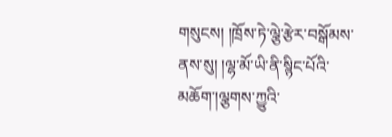གསུངས། །ཁྲོས་ཏེ་ལྕེ་རྩེར་བསྒོམས་ནས་སུ། །ལྷ་མོ་ཡི་ནི་སྙིང་པོའི་མཆོག་།ལྕགས་ཀྱུའི་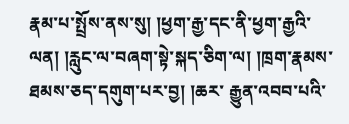རྣམ་པ་སྤྲོས་ནས་སུ། །ཕྱག་རྒྱ་དང་ནི་ཕྱག་རྒྱའི་ལན། །རླུང་ལ་བཞག་སྟེ་སྐད་ཅིག་ལ། །ཁྲག་རྣམས་ཐམས་ཅད་དགུག་པར་བྱ། །ཆར་ རྒྱུན་འབབ་པའི་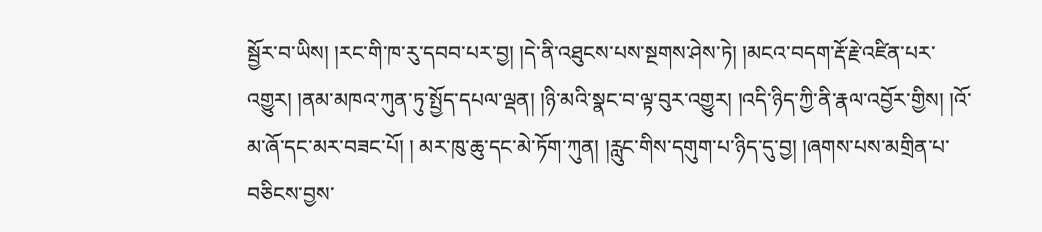སྦྱོར་བ་ཡིས། །རང་གི་ཁ་རུ་དབབ་པར་བྱ། །དེ་ནི་འཐུངས་པས་སྔགས་ཤེས་ཏེ། །མངའ་བདག་རྡོ་རྗེ་འཛིན་པར་འགྱུར། །ནམ་མཁའ་ཀུན་ཏུ་སྤྱོད་དཔལ་ལྡན། །ཉི་མའི་སྣང་བ་ལྟ་བུར་འགྱུར། །འདི་ཉིད་ཀྱི་ནི་རྣལ་འབྱོར་གྱིས། །འོ་མ་ཞོ་དང་མར་བཟང་པོ། ། མར་ཁུ་ཆུ་དང་མེ་ཏོག་ཀུན། །རླུང་གིས་དགུག་པ་ཉིད་དུ་བྱ། །ཞགས་པས་མགྲིན་པ་བཅིངས་བྱས་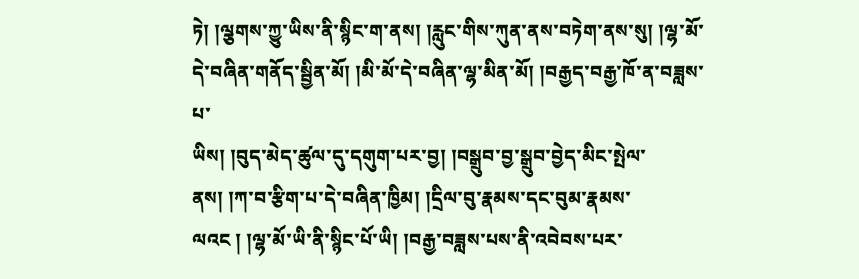ཏེ། །ལྕགས་ཀྱུ་ཡིས་ནི་སྙིང་ག་ནས། །རླུང་གིས་ཀུན་ནས་བཏེག་ནས་སུ། །ལྷ་མོ་དེ་བཞིན་གནོད་སྦྱིན་མོ། །མི་མོ་དེ་བཞིན་ལྷ་མིན་མོ། །བརྒྱད་བརྒྱ་ཁོ་ན་བཟླས་པ་
ཡིས། །བུད་མེད་ཚུལ་དུ་དགུག་པར་བྱ། །བསྒྲུབ་བྱ་སྒྲུབ་བྱེད་མིང་སྤེལ་ནས། །ཀ་བ་རྩིག་པ་དེ་བཞིན་ཁྱིམ། །དྲིལ་བུ་རྣམས་དང་བུམ་རྣམས་ལའང ། །ལྷ་མོ་ཡི་ནི་སྙིང་པོ་ཡི། །བརྒྱ་བཟླས་པས་ནི་འབེབས་པར་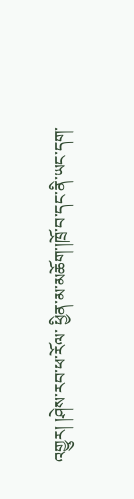འགྱུར། །ཤེས་རབ་ཕ་རོལ་ ཕྱིན་མ་མཆོག་།ཁྲོ་བ་དང་ནི་ཡང་དག་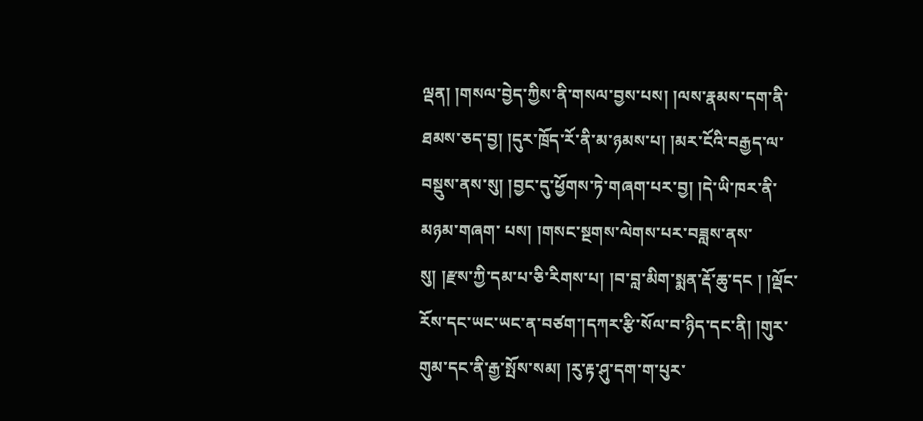ལྡན། །གསལ་བྱེད་ཀྱིས་ནི་གསལ་བྱས་པས། །ལས་རྣམས་དག་ནི་ཐམས་ཅད་བྱ། །དུར་ཁྲོད་རོ་ནི་མ་ཉམས་པ། །མར་ངོའི་བརྒྱད་ལ་བསྡུས་ནས་སུ། །བྱང་དུ་ཕྱོགས་ཏེ་གཞག་པར་བྱ། །དེ་ཡི་ཁར་ནི་མཉམ་གཞག་ པས། །གསང་སྔགས་ལེགས་པར་བཟླས་ནས་སུ། །རྫས་ཀྱི་དམ་པ་ཅི་རིགས་པ། །བ་བླ་མིག་སྨན་རྡོ་ཆུ་དང ། །ལྡོང་རོས་དང་ཡང་ཡང་ན་བཙག་།དཀར་རྩི་སོལ་བ་ཉིད་དང་ནི། །གུར་གུམ་དང་ནི་རྒྱ་སྤོས་སམ། །རུ་རྟ་ཤུ་དག་ག་པུར་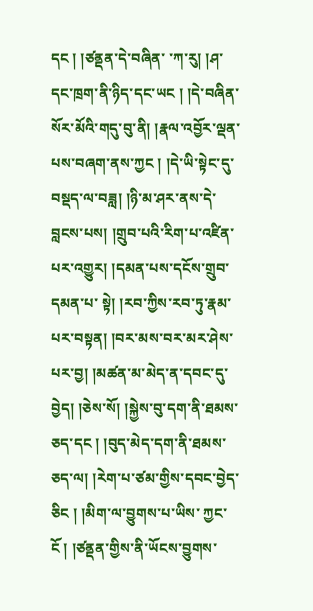དང ། །ཙནྡན་དེ་བཞིན་ ་ཀ་རུ། །ཤ་དང་ཁྲག་ནི་ཉིད་དང་ཡང ། །དེ་བཞིན་སོར་མོའི་གདུ་བུ་ནི། །རྣལ་འབྱོར་ལྡན་པས་བཞག་ནས་ཀྱང ། །དེ་ཡི་སྟེང་དུ་བསྡད་ལ་བཟླ། །ཉི་མ་ཤར་ནས་དེ་བླངས་པས། །གྲུབ་པའི་རིག་པ་འཛིན་པར་འགྱུར། །དམན་པས་དངོས་གྲུབ་དམན་པ་ སྟེ། །རབ་ཀྱིས་རབ་ཏུ་རྣམ་པར་བསྟན། །བར་མས་བར་མར་ཤེས་པར་བྱ། །མཚན་མ་མེད་ན་དབང་དུ་བྱེད། །ཅེས་སོ། །སྐྱེས་བུ་དག་ནི་ཐམས་ཅད་དང ། །བུད་མེད་དག་ནི་ཐམས་ཅད་ལ། །རེག་པ་ཙམ་གྱིས་དབང་བྱེད་ཅིང ། །མིག་ལ་བྱུགས་པ་ཡིས་ ཀྱང་ངོ ། །ཙནྡན་གྱིས་ནི་ཡོངས་བྱུགས་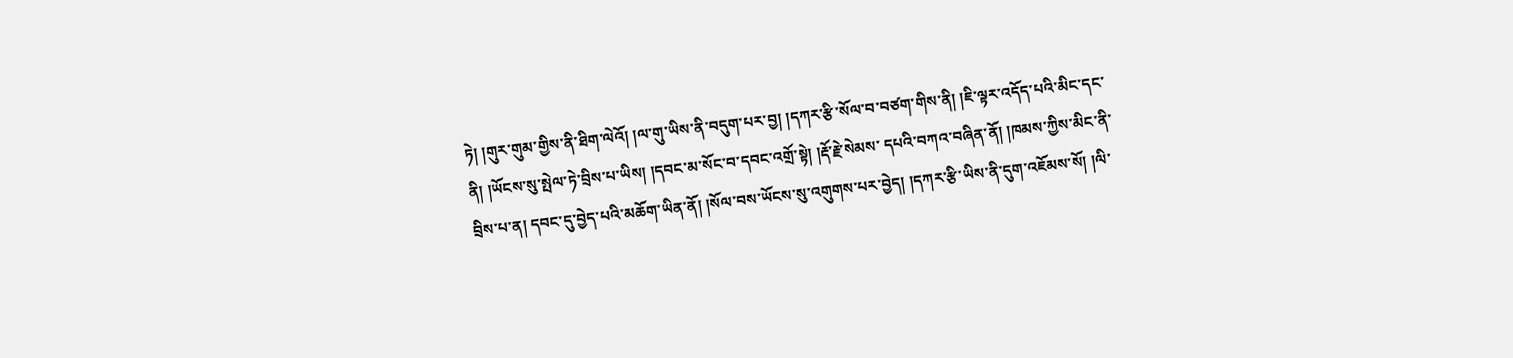ཏེ། །གུར་གུམ་གྱིས་ནི་ཐིག་ལེའོ། །ལ་གུ་ཡིས་ནི་བདུག་པར་བྱ། །དཀར་རྩི་སོལ་བ་བཙག་གིས་ནི། །ཇི་ལྟར་འདོད་པའི་མིང་དང་ནི། །ཡོངས་སུ་སྤེལ་ཏེ་བྲིས་པ་ཡིས། །དབང་མ་སོང་བ་དབང་འགྲོ་སྟེ། །རྡོ་རྗེ་སེམས་ དཔའི་བཀའ་བཞིན་ནོ། །ཁམས་ཀྱིས་མིང་ནི་བྲིས་པ་ན། དབང་དུ་བྱེད་པའི་མཆོག་ཡིན་ནོ། །སོལ་བས་ཡོངས་སུ་འགུགས་པར་བྱེད། །དཀར་རྩི་ཡིས་ནི་དུག་འཇོམས་སོ། །ལི་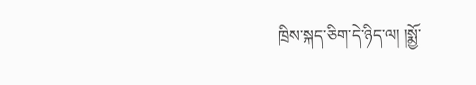ཁྲིས་སྐད་ཅིག་དེ་ཉིད་ལ། །སྨྱོ་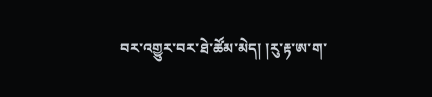བར་འགྱུར་བར་ཐེ་ཚོམ་མེད། །རུ་རྟ་ཨ་ག་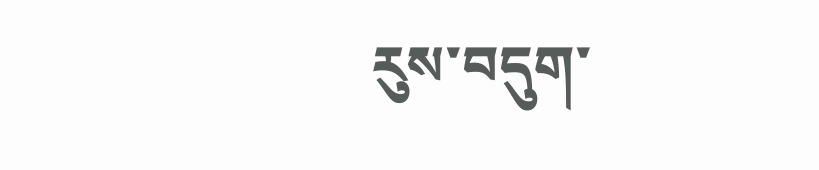རུས་བདུག་